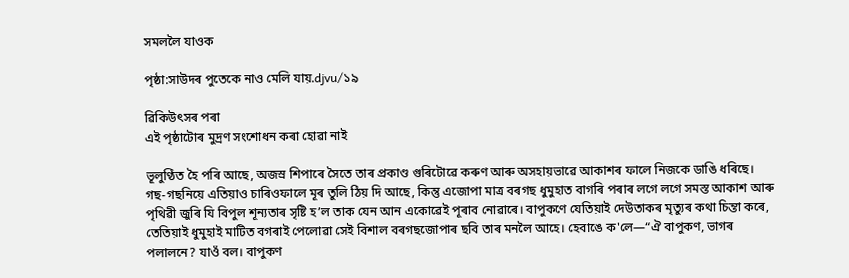সমললৈ যাওক

পৃষ্ঠা:সাউদৰ পুতেকে নাও মেলি যায়.djvu/১৯

ৱিকিউৎসৰ পৰা
এই পৃষ্ঠাটোৰ মুদ্ৰণ সংশোধন কৰা হোৱা নাই

ভূলুণ্ঠিত হৈ পৰি আছে, অজস্ৰ শিপাৰে সৈতে তাৰ প্ৰকাণ্ড গুৰিটোৱে কৰুণ আৰু অসহায়ভাৱে আকাশৰ ফালে নিজকে ডাঙি ধৰিছে। গছ-গছনিয়ে এতিয়াও চাৰিওফালে মূৰ তুলি ঠিয় দি আছে, কিন্তু এজোপা মাত্ৰ বৰগছ ধুমুহাত বাগৰি পৰাৰ লগে লগে সমস্ত আকাশ আৰু পৃথিৱী জুৰি যি বিপুল শূন্যতাৰ সৃষ্টি হ’ল তাক যেন আন একোৱেই পূৰাব নোৱাৰে। বাপুকণে যেতিয়াই দেউতাকৰ মৃত্যুৰ কথা চিন্তা কৰে, তেতিয়াই ধুমুহাই মাটিত বগৰাই পেলোৱা সেই বিশাল বৰগছজোপাৰ ছবি তাৰ মনলৈ আহে। হেবাঙে ক'লে—“ঐ বাপুকণ, ভাগৰ পলালনে? যাওঁ বল। বাপুকণ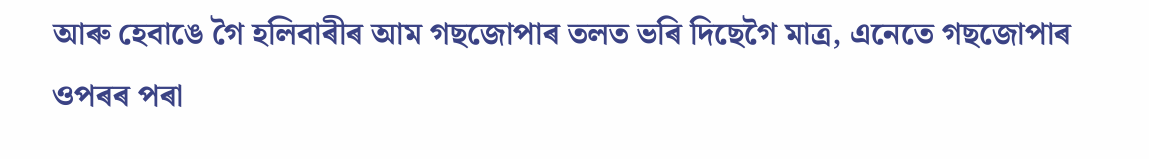আৰু হেবাঙে গৈ হলিবাৰীৰ আম গছজোপাৰ তলত ভৰি দিছেগৈ মাত্ৰ, এনেতে গছজোপাৰ ওপৰৰ পৰা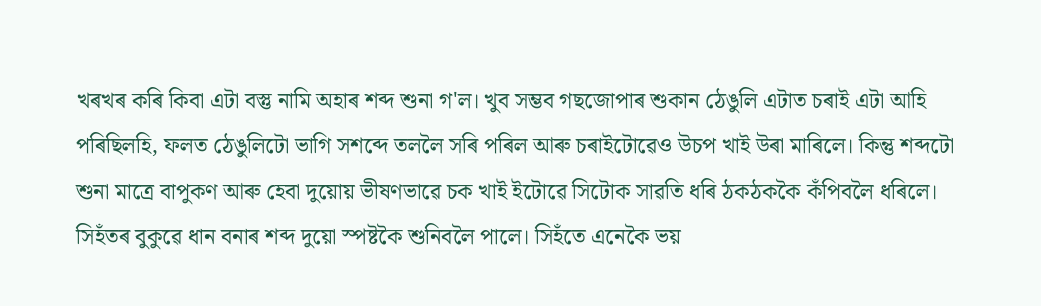খৰখৰ কৰি কিবা এটা বস্তু নামি অহাৰ শব্দ শুনা গ'ল। খুব সম্ভব গছজোপাৰ শুকান ঠেঙুলি এটাত চৰাই এটা আহি পৰিছিলহি, ফলত ঠেঙুলিটো ভাগি সশব্দে তললৈ সৰি পৰিল আৰু চৰাইটোৱেও উচপ খাই উৰা মাৰিলে। কিন্তু শব্দটো শুনা মাত্ৰে বাপুকণ আৰু হেবা দুয়োয় ভীষণভাৱে চক খাই ইটোৱে সিটোক সাৱতি ধৰি ঠকঠককৈ কঁপিবলৈ ধৰিলে। সিহঁতৰ বুকুৱে ধান বনাৰ শব্দ দুয়ো স্পষ্টকৈ শুনিবলৈ পালে। সিহঁতে এনেকৈ ভয়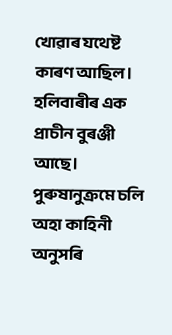খোৱাৰ যথেষ্ট কাৰণ আছিল। হলিবাৰীৰ এক প্ৰাচীন বুৰঞ্জী আছে। পুৰুষানুক্ৰমে চলি অহা কাহিনী অনুসৰি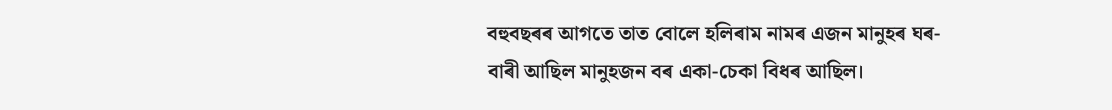বহুবছৰৰ আগতে তাত বোলে হলিৰাম নামৰ এজন মানুহৰ ঘৰ-বাৰী আছিল মানুহজন বৰ একা-চেকা বিধৰ আছিল।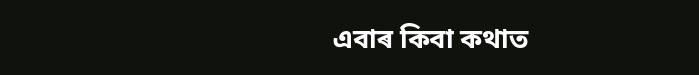এবাৰ কিবা কথাত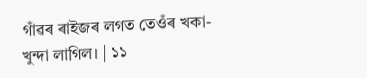গাঁৱৰ ৰাইজৰ লগত তেওঁৰ খকা-খুন্দা লাগিল। | ১১